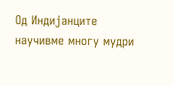Од Индијанците научивме многу мудри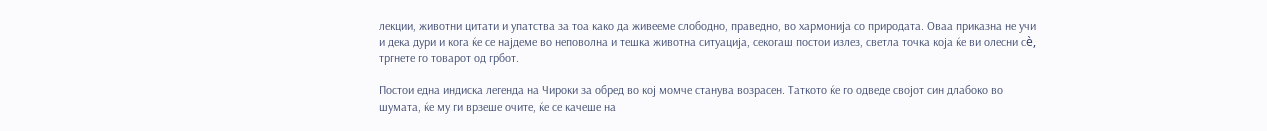лекции, животни цитати и упатства за тоа како да живееме слободно, праведно, во хармонија со природата. Оваа приказна не учи и дека дури и кога ќе се најдеме во неповолна и тешка животна ситуација, секогаш постои излез, светла точка која ќе ви олесни сè, тргнете го товарот од грбот.

Постои една индиска легенда на Чироки за обред во кој момче станува возрасен. Таткото ќе го одведе својот син длабоко во шумата, ќе му ги врзеше очите, ќе се качеше на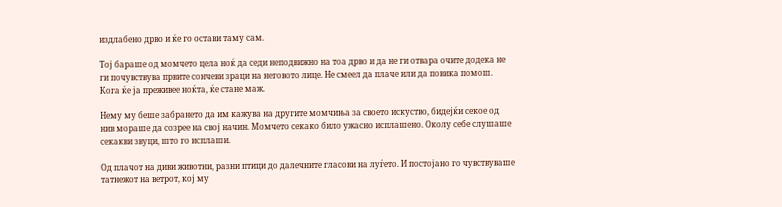издлабено дрво и ќе го остави таму сам.

Тој бараше од момчето цела ноќ да седи неподвижно на тоа дрво и да не ги отвара очите додека не ги почувствува првите сончеви зраци на неговото лице. Не смеел да плаче или да повика помош. Кога ќе ја преживее ноќта, ќе стане маж.

Нему му беше забрането да им кажува на другите момчиња за своето искуство, бидејќи секое од нив мораше да созрее на свој начин. Момчето секако било ужасно исплашено. Околу себе слушаше секакви звуци, што го исплаши.

Од плачот на диви животни, разни птици до далечните гласови на луѓето. И постојано го чувствуваше татнежот на ветрот, кој му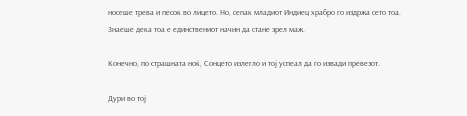носеше трева и песок во лицето. Но, сепак младиот Индиец храбро го издржа сето тоа. Знаеше дека тоа е единствениот начин да стане зрел маж.

Конечно, по страшната ноќ, Сонцето излегло и тој успеал да го извади превезот.

Дури во тој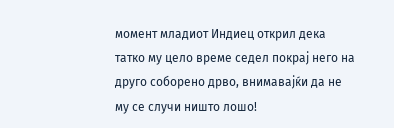момент младиот Индиец открил дека татко му цело време седел покрај него на друго соборено дрво, внимавајќи да не му се случи ништо лошо!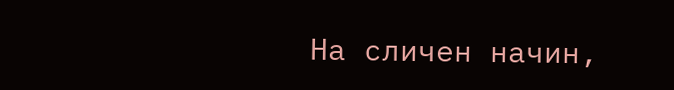На сличен начин,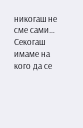никогаш не сме сами… Секогаш имаме на кого да се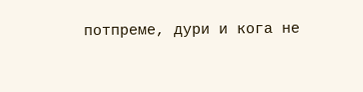потпреме, дури и кога не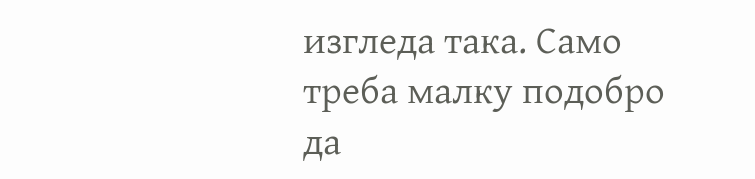изгледа така. Само треба малку подобро да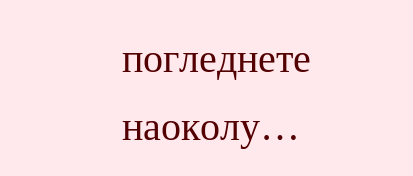погледнете наоколу…